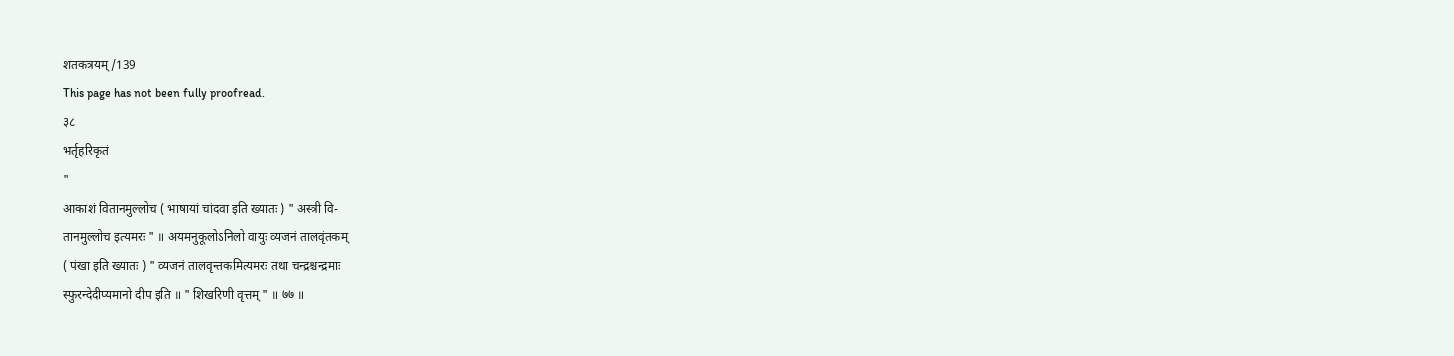शतकत्रयम् /139
This page has not been fully proofread.
३८
भर्तृहरिकृतं
"
आकाशं वितानमुल्लोच ( भाषायां चांदवा इति ख्यातः ) " अस्त्री वि-
तानमुल्लोच इत्यमरः " ॥ अयमनुकूलोऽनिलो वायुः व्यजनं तालवृंतकम्
( पंखा इति ख्यातः ) " व्यजनं तालवृन्तकमित्यमरः तथा चन्द्रश्चन्द्रमाः
स्फुरन्देदीप्यमानो दीप इति ॥ " शिखरिणी वृत्तम् " ॥ ७७ ॥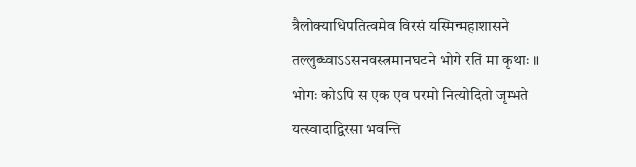त्रैलोक्याधिपतित्वमेव विरसं यस्मिन्महाशासने
तल्लुब्ध्वाऽऽसनवस्त्रमानघटने भोगे रतिं मा कृथाः ॥
भोगः कोऽपि स एक एव परमो नित्योदितो जृम्भते
यत्स्वादाद्विरसा भवन्ति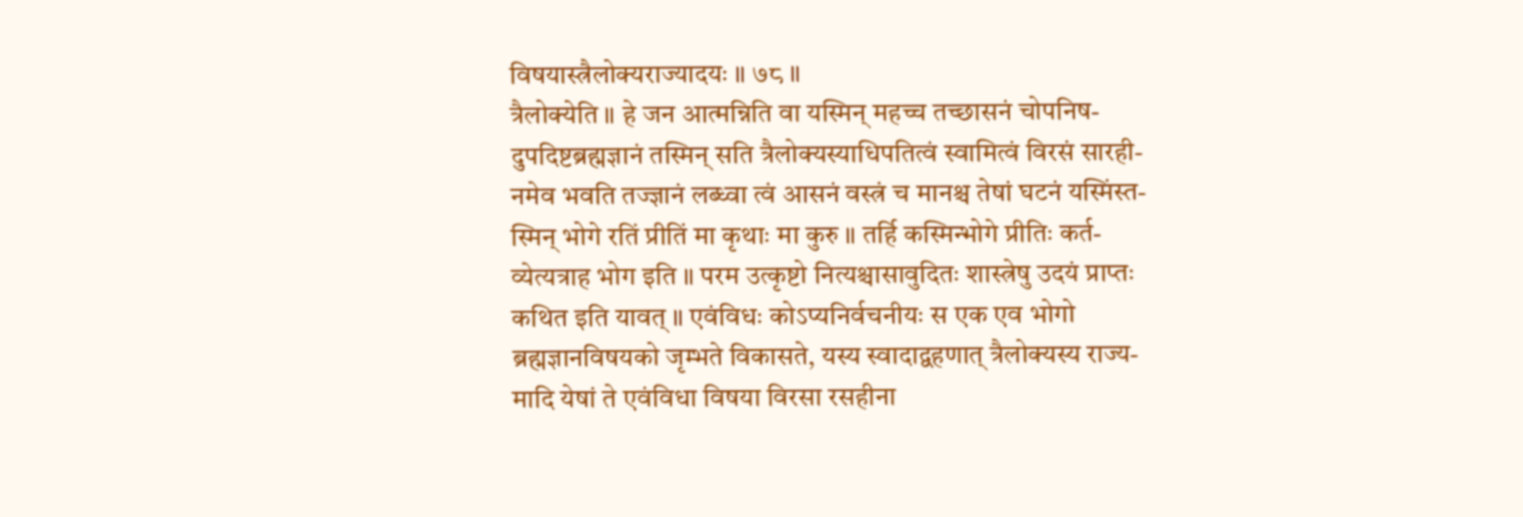विषयास्त्रैलोक्यराज्यादयः ॥ ७८ ॥
त्रैलोक्येति ॥ हे जन आत्मन्निति वा यस्मिन् महच्च तच्छासनं चोपनिष-
दुपदिष्टब्रह्मज्ञानं तस्मिन् सति त्रैलोक्यस्याधिपतित्वं स्वामित्वं विरसं सारही-
नमेव भवति तज्ज्ञानं लब्ध्वा त्वं आसनं वस्त्रं च मानश्च तेषां घटनं यस्मिंस्त-
स्मिन् भोगे रतिं प्रीतिं मा कृथाः मा कुरु ॥ तर्हि कस्मिन्भोगे प्रीतिः कर्त-
व्येत्यत्राह भोग इति ॥ परम उत्कृष्टो नित्यश्चासावुदितः शास्त्रेषु उदयं प्राप्तः
कथित इति यावत् ॥ एवंविधः कोऽप्यनिर्वचनीयः स एक एव भोगो
ब्रह्मज्ञानविषयको जृम्भते विकासते, यस्य स्वादाद्वहणात् त्रैलोक्यस्य राज्य-
मादि येषां ते एवंविधा विषया विरसा रसहीना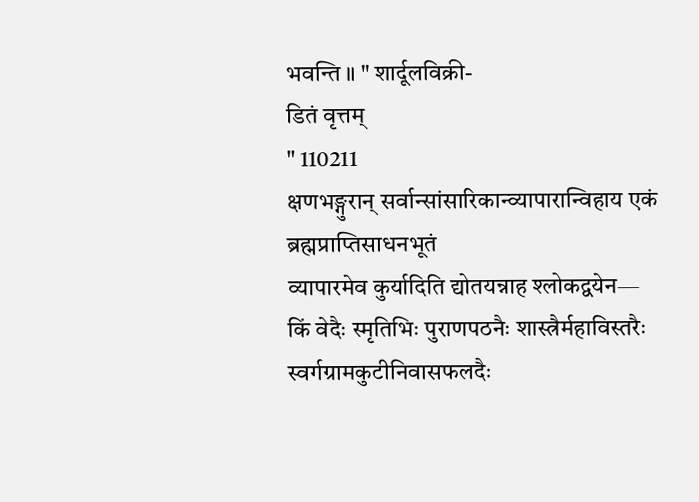भवन्ति ॥ " शार्दूलविक्री-
डितं वृत्तम्
" 110211
क्षणभङ्गुरान् सर्वान्सांसारिकान्व्यापारान्विहाय एकं ब्रह्मप्राप्तिसाधनभूतं
व्यापारमेव कुर्यादिति द्योतयन्नाह श्लोकद्वयेन—
किं वेदैः स्मृतिभिः पुराणपठनैः शास्त्रैर्महाविस्तरैः
स्वर्गग्रामकुटीनिवासफलदैः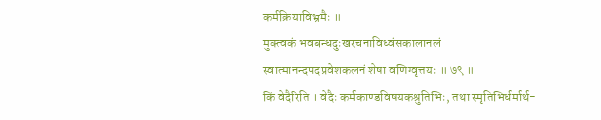कर्मक्रियाविभ्रमैः ॥
मुक्त्वकं भवबन्धदुःखरचनाविध्वंसकालानलं
स्वात्मानन्दपदप्रवेशकलनं शेषा वणिग्वृत्तयः ॥ ७९ ॥
किं वेदैरिति । वेदैः कर्मकाण्डविषयकश्रुतिभिः, तथा स्मृतिभिर्धर्मार्थ-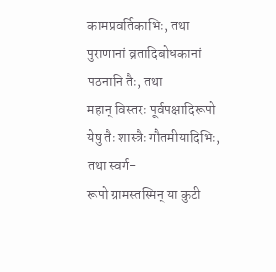कामप्रवर्तिकाभिः, तथा पुराणानां व्रतादिबोधकानां पठनानि तैः, तथा
महान् विस्तरः पूर्वपक्षादिरूपो येषु तैः शास्त्रैः गौतमीयादिभिः, तथा स्वर्ग-
रूपो ग्रामस्तस्मिन् या कुटी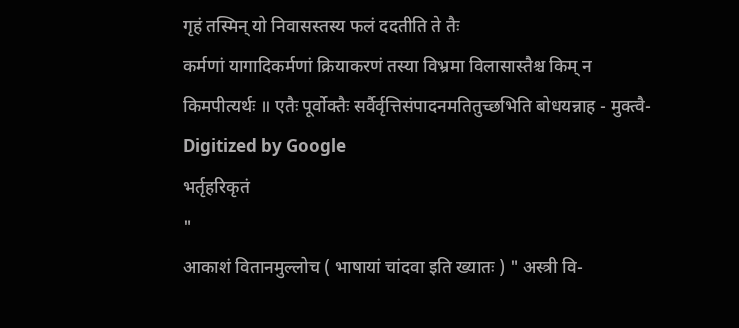गृहं तस्मिन् यो निवासस्तस्य फलं ददतीति ते तैः
कर्मणां यागादिकर्मणां क्रियाकरणं तस्या विभ्रमा विलासास्तैश्च किम् न
किमपीत्यर्थः ॥ एतैः पूर्वोक्तैः सर्वैर्वृत्तिसंपादनमतितुच्छभिति बोधयन्नाह - मुक्त्वै-
Digitized by Google
भर्तृहरिकृतं
"
आकाशं वितानमुल्लोच ( भाषायां चांदवा इति ख्यातः ) " अस्त्री वि-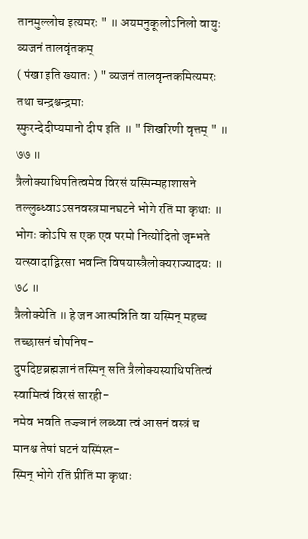तानमुल्लोच इत्यमरः " ॥ अयमनुकूलोऽनिलो वायुः व्यजनं तालवृंतकम्
( पंखा इति ख्यातः ) " व्यजनं तालवृन्तकमित्यमरः तथा चन्द्रश्चन्द्रमाः
स्फुरन्देदीप्यमानो दीप इति ॥ " शिखरिणी वृत्तम् " ॥ ७७ ॥
त्रैलोक्याधिपतित्वमेव विरसं यस्मिन्महाशासने
तल्लुब्ध्वाऽऽसनवस्त्रमानघटने भोगे रतिं मा कृथाः ॥
भोगः कोऽपि स एक एव परमो नित्योदितो जृम्भते
यत्स्वादाद्विरसा भवन्ति विषयास्त्रैलोक्यराज्यादयः ॥ ७८ ॥
त्रैलोक्येति ॥ हे जन आत्मन्निति वा यस्मिन् महच्च तच्छासनं चोपनिष-
दुपदिष्टब्रह्मज्ञानं तस्मिन् सति त्रैलोक्यस्याधिपतित्वं स्वामित्वं विरसं सारही-
नमेव भवति तज्ज्ञानं लब्ध्वा त्वं आसनं वस्त्रं च मानश्च तेषां घटनं यस्मिंस्त-
स्मिन् भोगे रतिं प्रीतिं मा कृथाः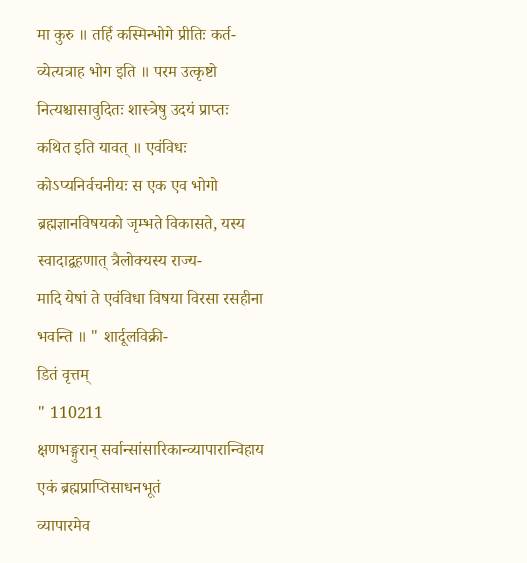मा कुरु ॥ तर्हि कस्मिन्भोगे प्रीतिः कर्त-
व्येत्यत्राह भोग इति ॥ परम उत्कृष्टो नित्यश्चासावुदितः शास्त्रेषु उदयं प्राप्तः
कथित इति यावत् ॥ एवंविधः कोऽप्यनिर्वचनीयः स एक एव भोगो
ब्रह्मज्ञानविषयको जृम्भते विकासते, यस्य स्वादाद्वहणात् त्रैलोक्यस्य राज्य-
मादि येषां ते एवंविधा विषया विरसा रसहीना भवन्ति ॥ " शार्दूलविक्री-
डितं वृत्तम्
" 110211
क्षणभङ्गुरान् सर्वान्सांसारिकान्व्यापारान्विहाय एकं ब्रह्मप्राप्तिसाधनभूतं
व्यापारमेव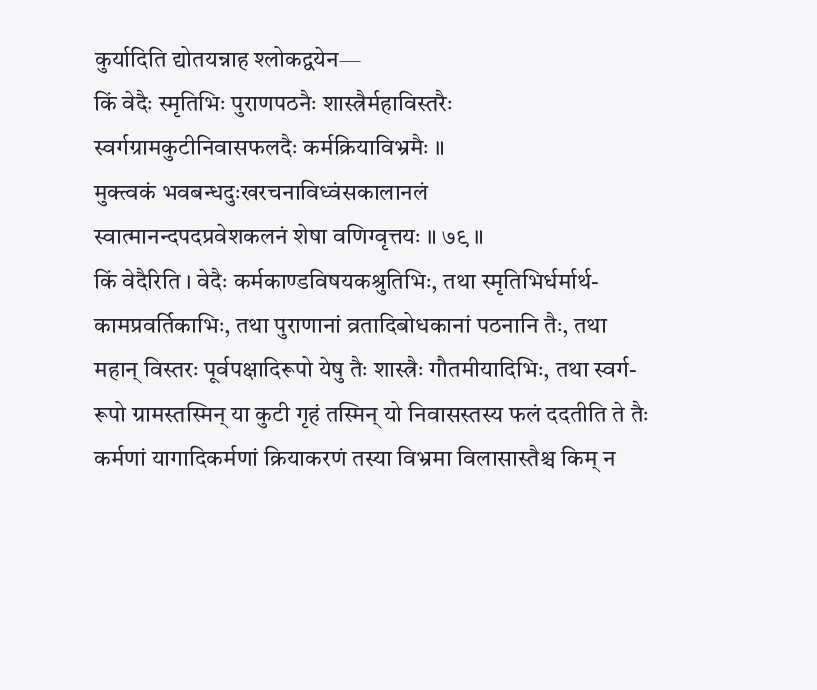कुर्यादिति द्योतयन्नाह श्लोकद्वयेन—
किं वेदैः स्मृतिभिः पुराणपठनैः शास्त्रैर्महाविस्तरैः
स्वर्गग्रामकुटीनिवासफलदैः कर्मक्रियाविभ्रमैः ॥
मुक्त्वकं भवबन्धदुःखरचनाविध्वंसकालानलं
स्वात्मानन्दपदप्रवेशकलनं शेषा वणिग्वृत्तयः ॥ ७९ ॥
किं वेदैरिति । वेदैः कर्मकाण्डविषयकश्रुतिभिः, तथा स्मृतिभिर्धर्मार्थ-
कामप्रवर्तिकाभिः, तथा पुराणानां व्रतादिबोधकानां पठनानि तैः, तथा
महान् विस्तरः पूर्वपक्षादिरूपो येषु तैः शास्त्रैः गौतमीयादिभिः, तथा स्वर्ग-
रूपो ग्रामस्तस्मिन् या कुटी गृहं तस्मिन् यो निवासस्तस्य फलं ददतीति ते तैः
कर्मणां यागादिकर्मणां क्रियाकरणं तस्या विभ्रमा विलासास्तैश्च किम् न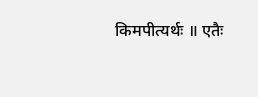किमपीत्यर्थः ॥ एतैः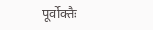पूर्वोक्तैः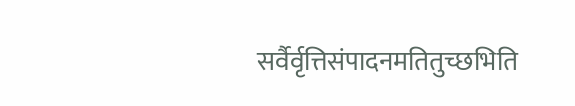सर्वैर्वृत्तिसंपादनमतितुच्छभिति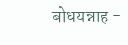बोधयन्नाह -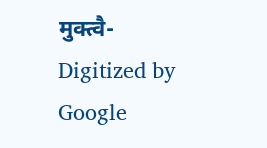मुक्त्वै-
Digitized by Google